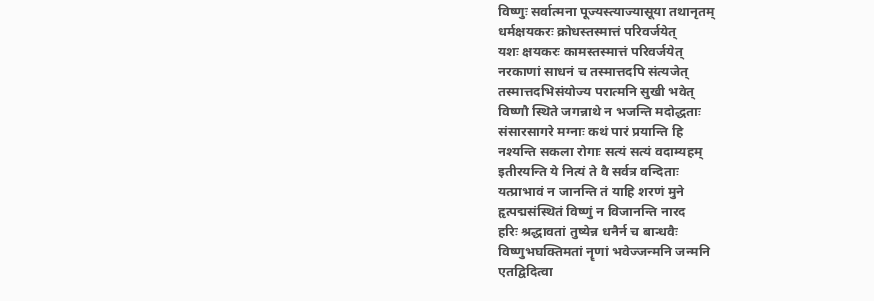विष्णुः सर्वात्मना पूज्यस्त्याज्यासूया तथानृतम्
धर्मक्षयकरः क्रोधस्तस्मात्तं परिवर्जयेत्
यशः क्षयकरः कामस्तस्मात्तं परिवर्जयेत्
नरकाणां साधनं च तस्मात्तदपि संत्यजेत्
तस्मात्तदभिसंयोज्य परात्मनि सुखी भवेत्
विष्णौ स्थिते जगन्नाथे न भजन्ति मदोद्धताः
संसारसागरे मग्नाः कथं पारं प्रयान्ति हि
नश्यन्ति सकला रोगाः सत्यं सत्यं वदाम्यहम्
इतीरयन्ति ये नित्यं ते वै सर्वत्र वन्दिताः
यत्प्राभावं न जानन्ति तं याहि शरणं मुने
हृत्पद्मसंस्थितं विष्णुं न विजानन्ति नारद
हरिः श्रद्धावतां तुष्येन्न धनैर्न च बान्धवैः
विष्णुभघक्तिमतां नॄणां भवेज्जन्मनि जन्मनि
एतद्विदित्वा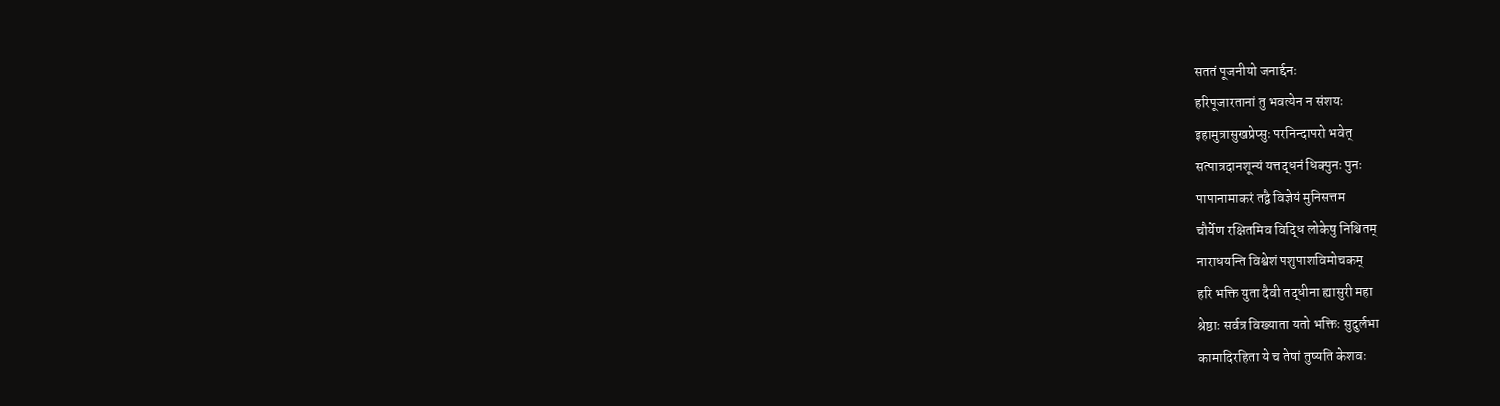सततं पूजनीयो जनार्द्दनः
हरिपूजारतानां तु भवत्येन न संशयः
इहामुत्रासुखप्रेप्सुः परनिन्दापरो भवेत्
सत्पात्रदानशून्यं यत्तद्धनं धिक्पुनः पुनः
पापानामाकरं तद्वै विज्ञेयं मुनिसत्तम
चौर्येण रक्षितमिव विद्धि लोकेषु निश्चितम्
नाराधयन्ति विश्वेशं पशुपाशविमोचकम्
हरि भक्ति युता दैवी तद्धीना ह्यासुरी महा
श्रेष्ठाः सर्वत्र विख्याता यतो भक्तिः सुदुर्लभा
कामादिरहिता ये च तेषां तुष्यति केशवः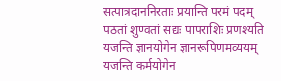सत्पात्रदाननिरताः प्रयान्ति परमं पदम्
पठतां शुण्वतां सद्यः पापराशिः प्रणश्यति
यजन्ति ज्ञानयोगेन ज्ञानरूपिणमव्ययम्
यजन्ति कर्मयोगेन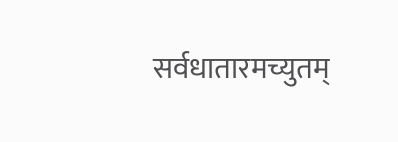सर्वधातारमच्युतम्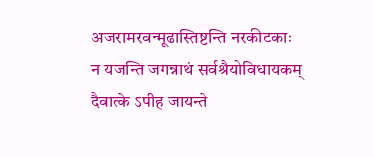अजरामरवन्मूढास्तिष्टन्ति नरकीटकाः
न यजन्ति जगन्नाथं सर्वश्रैयोविधायकम्
दैवात्के ऽपीह जायन्ते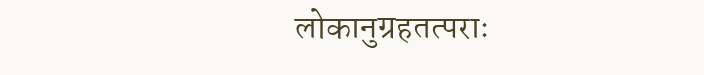लोकानुग्रहतत्पराः